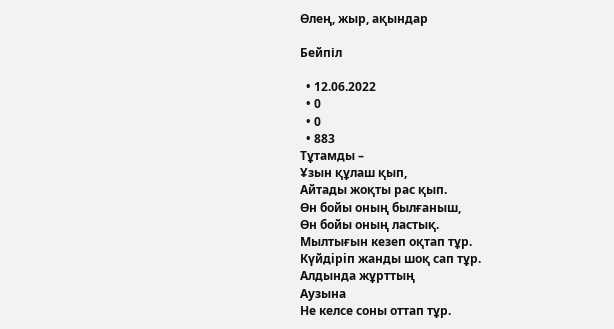Өлең, жыр, ақындар

Бейпіл

  • 12.06.2022
  • 0
  • 0
  • 883
Тұтамды –
Ұзын құлаш қып,
Айтады жоқты рас қып.
Өн бойы оның былғаныш,
Өн бойы оның ластық.
Мылтығын кезеп оқтап тұр.
Күйдiрiп жанды шоқ сап тұр.
Алдында жұрттың
Аузына
Не келсе соны оттап тұр.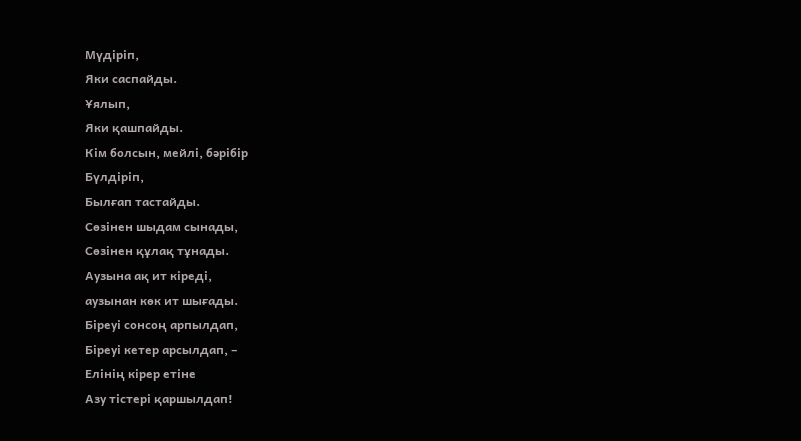Мүдiрiп,
Яки саспайды.
Ұялып,
Яки қашпайды.
Кiм болсын, мейлi, бәрiбiр
Бүлдiрiп,
Былғап тастайды.
Сөзiнен шыдам сынады,
Сөзiнен құлақ тұнады.
Аузына ақ ит кiредi,
аузынан көк ит шығады.
Бiреуi сонсоң арпылдап,
Бiреуi кетер арсылдап, –
Елiнiң кiрер етiне
Азу тiстерi қаршылдап!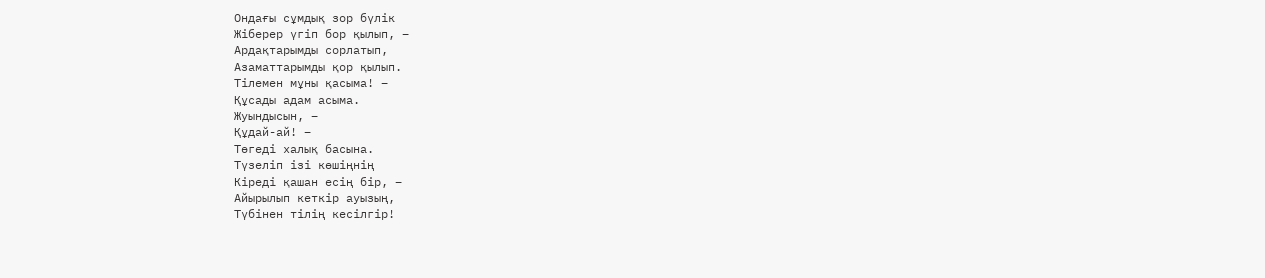Ондағы сұмдық зор бүлiк
Жiберер үгiп бор қылып, –
Ардақтарымды сорлатып,
Азаматтарымды қор қылып.
Тiлемен мұны қасыма! –
Құсады адам асыма.
Жуындысын, –
Құдай-ай! –
Төгедi халық басына.
Түзелiп iзi көшiңнiң
Кiредi қашан есiң бiр, –
Айырылып кеткiр ауызың,
Түбiнен тiлiң кесiлгiр!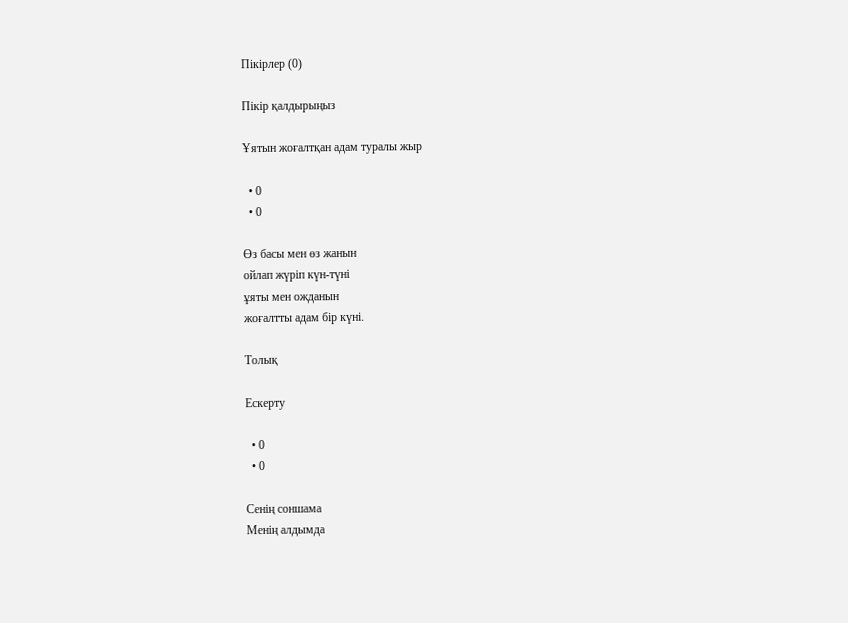Пікірлер (0)

Пікір қалдырыңыз

Ұятын жоғалтқан адам туралы жыр

  • 0
  • 0

Өз басы мен өз жанын
ойлап жүрiп күн-түнi
ұяты мен ожданын
жоғалтты адам бiр күнi.

Толық

Ескерту

  • 0
  • 0

Сенің соншама
Менің алдымда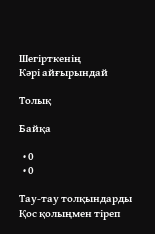Шегірткенің
Кәрі айғырындай

Толық

Байқа

  • 0
  • 0

Тау-тау толқындарды
Қос қолыңмен тіреп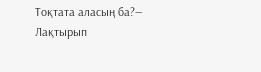Тоқтата аласың ба?—
Лақтырып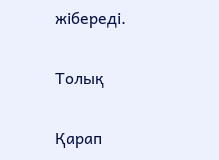жібереді.

Толық

Қарап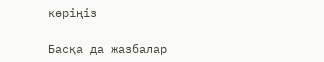көріңіз

Басқа да жазбалар